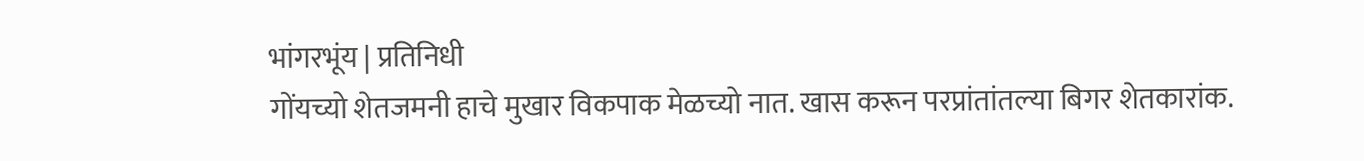भांगरभूंय | प्रतिनिधी
गोंयच्यो शेतजमनी हाचे मुखार विकपाक मेळच्यो नात. खास करून परप्रांतांतल्या बिगर शेतकारांक.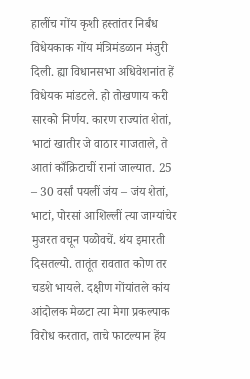हालींच गोंय कृशी हस्तांतर निर्बंध विधेयकाक गोंय मंत्रिमंडळान मंजुरी दिली. ह्या विधानसभा अधिवेशनांत हें विधेयक मांडटले. हो तोखणाय करी सारको निर्णय. कारण राज्यांत शेतां, भाटां खातीर जे वाठार गाजताले, ते आतां काँक्रिटाचीं रानां जाल्यात. 25 – 30 वर्सां पयलीं जंय – जंय शेतां, भाटां, पोरसां आशिल्लीं त्या जाग्यांचेर मुजरत वचून पळोवचें. थंय इमारती दिसतल्यो. तातूंत रावतात कोण तर चडशे भायले. दक्षीण गोंयांतले कांय आंदोलक मेळटा त्या मेगा प्रकल्पाक विरोध करतात, ताचे फाटल्यान हेंय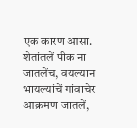एक कारण आसा. शेतांतलें पीक ना जातलेंच, वयल्यान भायल्यांचें गांवाचेर आक्रमण जातलें,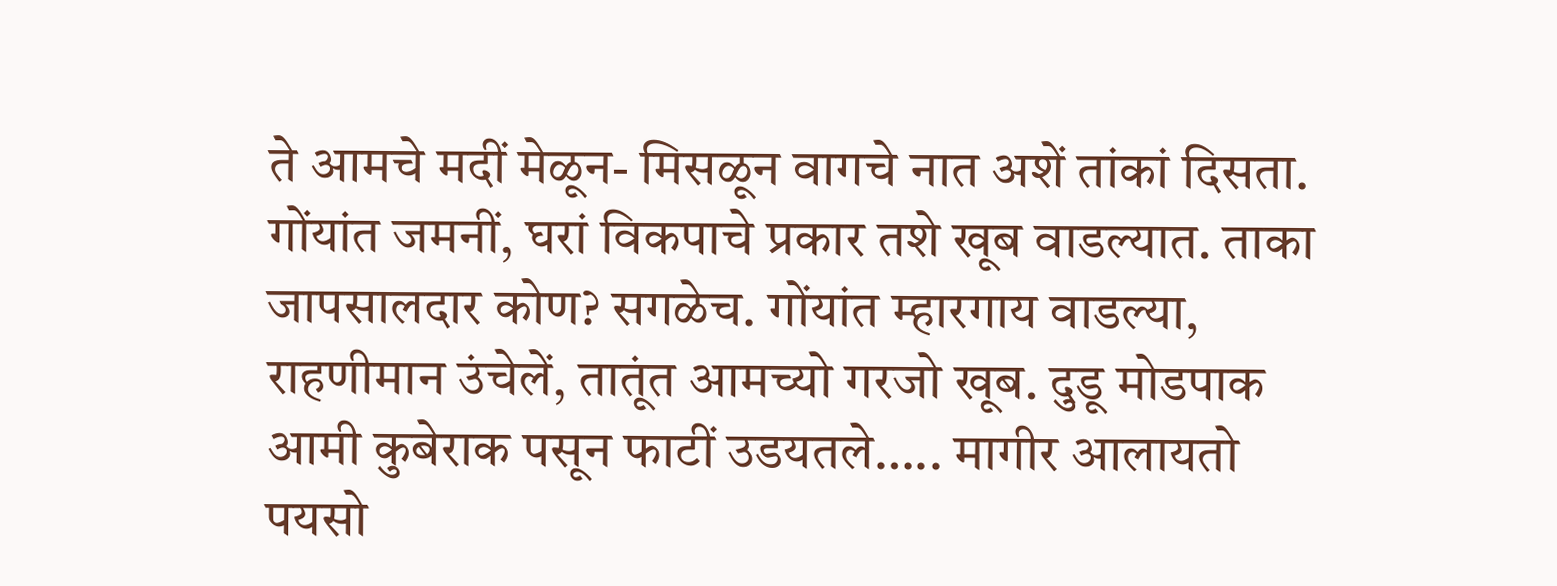ते आमचे मदीं मेळून- मिसळून वागचे नात अशें तांकां दिसता.
गोंयांत जमनीं, घरां विकपाचे प्रकार तशे खूब वाडल्यात. ताका जापसालदार कोण? सगळेच. गोंयांत म्हारगाय वाडल्या, राहणीमान उंचेलें, तातूंत आमच्यो गरजो खूब. दुडू मोडपाक आमी कुबेराक पसून फाटीं उडयतले….. मागीर आलायतो पयसो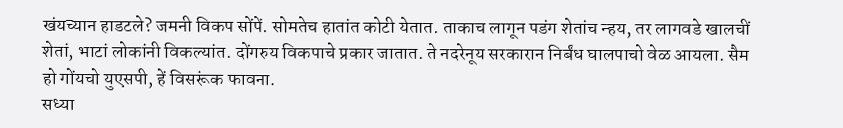खंयच्यान हाडटले? जमनी विकप सोंपें. सोमतेच हातांत कोटी येतात. ताकाच लागून पडंग शेतांच न्हय, तर लागवडे खालचीं शेतां, भाटां लोकांनी विकल्यांत. दोंगरुय विकपाचे प्रकार जातात. ते नदरेनूय सरकारान निर्बंध घालपाचो वेळ आयला. सैम हो गोंयचो युएसपी, हें विसरूंक फावना.
सध्या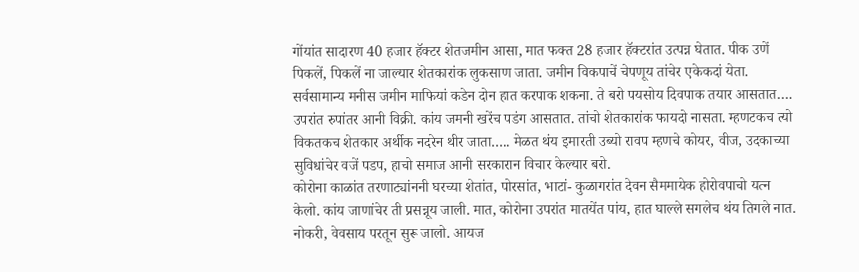गोंयांत सादारण 40 हजार हॅक्टर शेतजमीन आसा, मात फक्त 28 हजार हॅक्टरांत उत्पन्न घेतात. पीक उणें पिकलें, पिकलें ना जाल्यार शेतकारांक लुकसाण जाता. जमीन विकपाचें चेपणूय तांचेर एकेकदां येता. सर्वसामान्य मनीस जमीन माफियां कडेन दोन हात करपाक शकना. ते बरो पयसोय दिवपाक तयार आसतात…. उपरांत रुपांतर आनी विक्री. कांय जमनी खरेंच पडंग आसतात. तांचो शेतकारांक फायदो नासता. म्हणटकच त्यो विकतकच शेतकार अर्थीक नदरेन थीर जाता….. मेळत थंय इमारती उब्यो रावप म्हणचे कोयर, वीज, उदकाच्या सुविधांचेर वजें पडप, हाचो समाज आनी सरकारान विचार केल्यार बरो.
कोरोना काळांत तरणाट्यांननी घरच्या शेतांत, पोरसांत, भाटां- कुळागरांत देवन सैममायेक होरोवपाचो यत्न केलो. कांय जाणांचेर ती प्रसन्नूय जाली. मात, कोरोना उपरांत मातयेंत पांय, हात घाल्ले सगलेच थंय तिगले नात. नोकरी, वेवसाय परतून सुरू जालो. आयज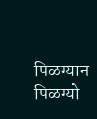पिळग्यान पिळग्यो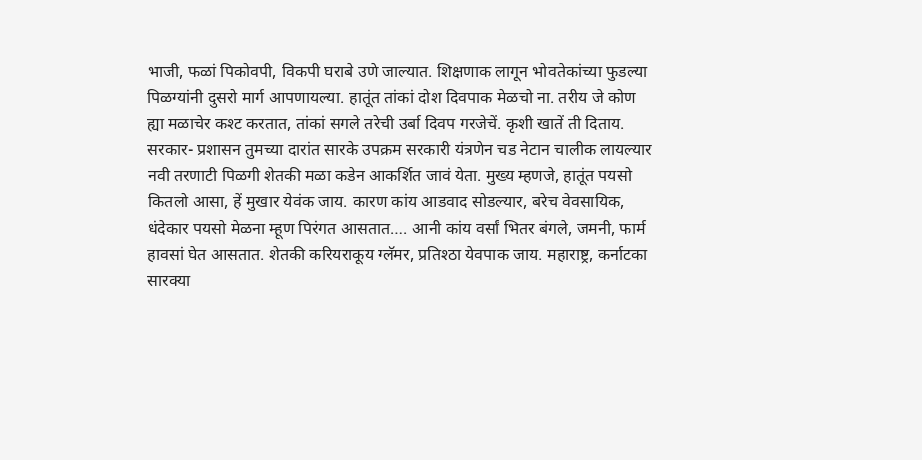भाजी, फळां पिकोवपी, विकपी घराबे उणे जाल्यात. शिक्षणाक लागून भोवतेकांच्या फुडल्या पिळग्यांनी दुसरो मार्ग आपणायल्या. हातूंत तांकां दोश दिवपाक मेळचो ना. तरीय जे कोण ह्या मळाचेर कश्ट करतात, तांकां सगले तरेची उर्बा दिवप गरजेचें. कृशी खातें ती दिताय. सरकार- प्रशासन तुमच्या दारांत सारके उपक्रम सरकारी यंत्रणेन चड नेटान चालीक लायल्यार नवी तरणाटी पिळगी शेतकी मळा कडेन आकर्शित जावं येता. मुख्य म्हणजे, हातूंत पयसो कितलो आसा, हें मुखार येवंक जाय. कारण कांय आडवाद सोडल्यार, बरेच वेवसायिक, धंदेकार पयसो मेळना म्हूण पिरंगत आसतात…. आनी कांय वर्सां भितर बंगले, जमनी, फार्म हावसां घेत आसतात. शेतकी करियराकूय ग्लॅमर, प्रतिश्ठा येवपाक जाय. महाराष्ट्र, कर्नाटका सारक्या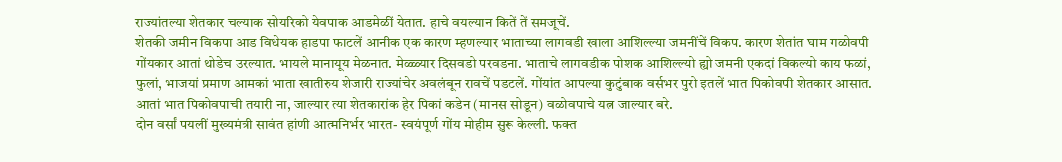राज्यांतल्या शेतकार चल्याक सोयरिको येवपाक आडमेळीं येतात. हाचे वयल्यान कितें तें समजूचें.
शेतकी जमीन विकपा आड विधेयक हाडपा फाटलें आनीक एक कारण म्हणल्यार भाताच्या लागवडी खाला आशिल्ल्या जमनींचें विकप. कारण शेतांत घाम गळोवपी गोंयकार आतां थोडेच उरल्यात. भायले मानायूय मेळनात. मेळ्ळ्यार दिसवडो परवडना. भाताचे लागवडीक पोशक आशिल्ल्यो ह्यो जमनी एकदां विकल्यो काय फळां, फुलां, भाजयां प्रमाण आमकां भाता खातीरुय शेजारी राज्यांचेर अवलंबून रावचें पडटलें. गोंयांत आपल्या कुटुंबाक वर्सभर पुरो इतलें भात पिकोवपी शेतकार आसात. आतां भात पिकोवपाची तयारी ना, जाल्यार त्या शेतकारांक हेर पिकां कडेन (मानस सोडून) वळोवपाचे यत्न जाल्यार बरे.
दोन वर्सां पयलीं मुख्यमंत्री सावंत हांणी आत्मनिर्भर भारत- स्वयंपूर्ण गोंय मोहीम सुरू केल्ली. फक्त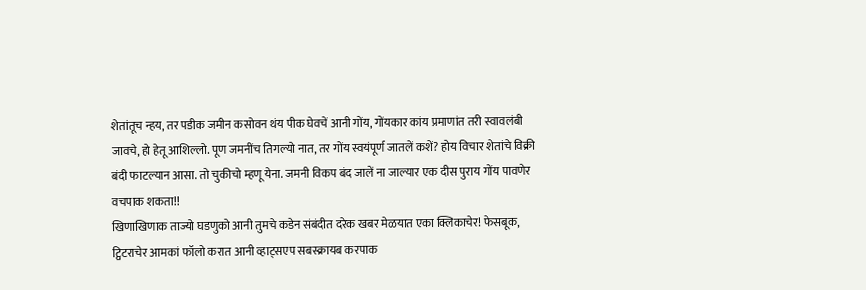शेतांतूच न्हय, तर पडीक जमीन कसोवन थंय पीक घेवचें आनी गोंय, गोंयकार कांय प्रमाणांत तरी स्वावलंबी जावचे, हो हेतू आशिल्लो. पूण जमनींच तिगल्यो नात, तर गोंय स्वयंपूर्ण जातलें कशें? होय विचार शेतांचे विक्री बंदी फाटल्यान आसा. तो चुकीचो म्हणू येना. जमनी विकप बंद जालें ना जाल्यार एक दीस पुराय गोंय पावणेर वचपाक शकता!!
खिणाखिणाक ताज्यो घडणुको आनी तुमचे कडेन संबंदीत दरेक खबर मेळयात एका क्लिकाचेर! फेसबूक, ट्विटराचेर आमकां फॉलो करात आनी व्हाट्सएप सबस्क्रायब करपाक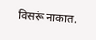विसरूं नाकात.